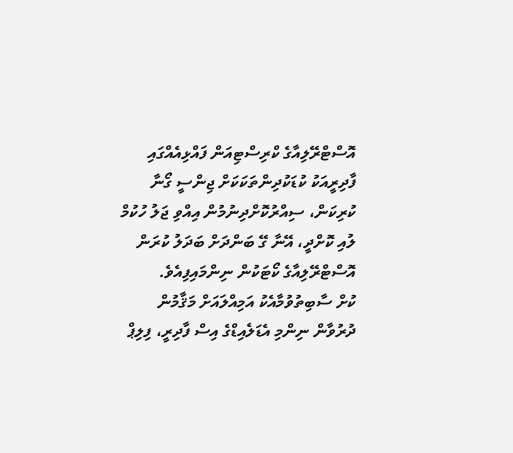އޮސްޓްރޭލިއާގެ ކްރިސްޓިއަން ފައްޅިއެއްގައި ފާދިރީއަކު ކުޑަކުދިންތަކަކަށް ޖިންސީ ގޯނާ ކުރިކަން، ސިއްރުކޮށްދިނުމުން އިއްވި ޖަލު ހުކުމް ލުއި ކޮށްދީ، އޭނާ ގޭ ބަންދަށް ބަދަލު ކުރަން އޮސްޓްރޭލިއާގެ ކޯޓަކުން ނިންމައިފިއެވެ.
ކުށް ސާބިތުވުމާއެކު އަމިއްލައަށް މަޤާމުން ދުރުވާން ނިންމި އެޑަލެއިޑްގެ އިސް ފާދިރީ، ފިލިޕް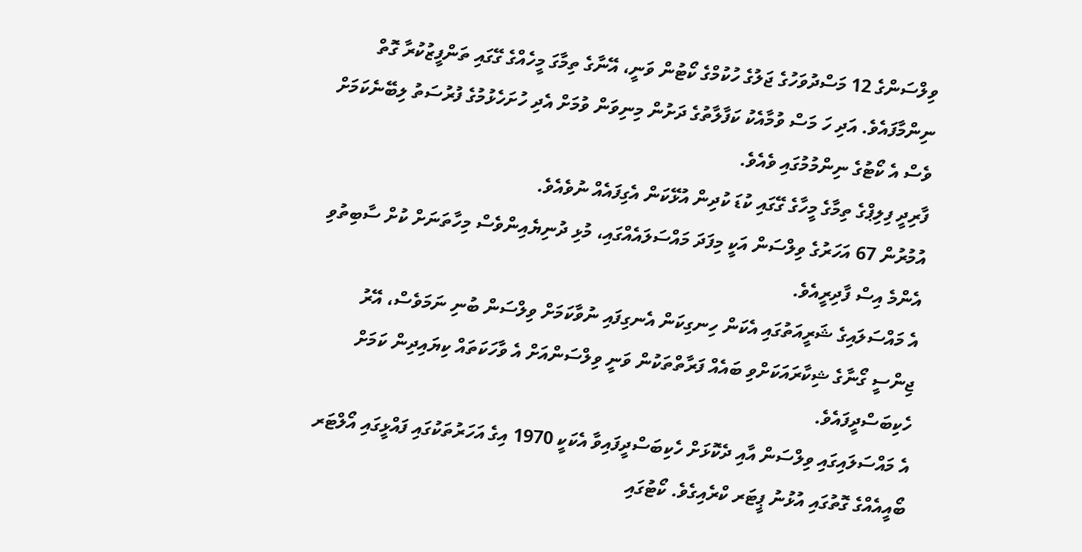ވިލްސަންގެ 12 މަސްދުވަހުގެ ޖަލުގެ ހުކުމްގެ ކޯޓުން ވަނީ، އޭނާގެ ތިމާގަ މީހެއްގެ ގޭގައި ތަންފީޒުކުރާ ގޮތް ނިންމާފައެވެ. އަދި ހަ މަސް ވުމާއެކު ކަފާލާތުގެ ދަށުން މިނިވަން ވުމަށް އެދި ހުށަހެޅުމުގެ ފުރުސަތު ލިބޭނެކަމަށް ވެސް އެ ކޯޓުގެ ނިންމުމުގައި ވެއެވެ.
ފާރިދީ ފިލިޕްގެ ތިމާގެ މީހާގެ ގޭގައި ކުޑަ ކުދިން އުޅޭކަން އެގިފައެއް ނުވެއެވެ.
އުމުރުން 67 އަހަރުގެ ވިލްސަން އަކީ މިފަދަ މައްސަލައެއްގައި، މުޅި ދުނިޔެއިންވެސް މިހާތަނަށް ކުށް ސާބިތުވި އެންމެ އިސް ފާދިރީއެވެ.
އެ މައްސަލައިގެ ޝަރީއަތުގައި އެކަން ހިނގިކަން އެނގިފައި ނުވާކަމަށް ވިލްސަން ބުނި ނަމަވެސް، އޭރު ޖިންސީ ގޯނާގެ ޝިކާރައަކަށްވި ބައެއް ފަރާތްތަކުން ވަނީ ވިލްސަންއަށް އެ ވާހަކަތައް ކިޔައިދިން ކަމަށް ހެކިބަސްދީފައެވެ.
އެ މައްސަލައިގައި ވިލްސަން އާއި ދެކޮޅަށް ހެކިބަސްދީފައިވާ އެކަކީ 1970 އިގެ އަހަރުތަކުގައި ފައްޅީގައި އޯލްޓަރ ބޯއީއެއްގެ ގޮތުގައި އުޅުނު ޕީޓަރ ކްރެއިގެވެ. ކޯޓުގައި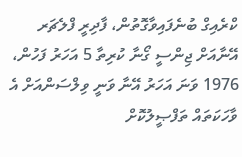ކްރެއިގް ބުނެފައިވާގޮތުން، ފާދިރީ ފްލެޗަރ އޭނާއަށް ޖިންސީ ގޯނާ ކުރިތާ 5 އަހަރު ފަހުން، 1976 ވަނަ އަހަރު އޭނާ ވަނީ ވިލްސަންއަށް އެ ވާހަކަތައް ތަފްޞީލުކޮށް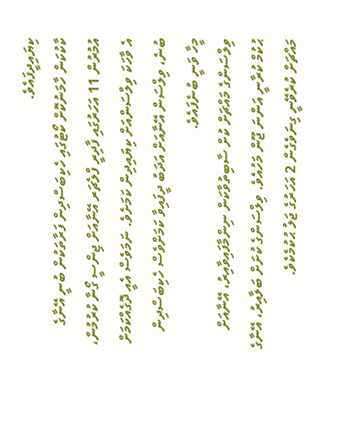ކިޔައިދީފައެވެ.
ކާކުކަން ހާމަނުކޮށް ކޯޓުގައި ހެކިބަސްދިން ފަރާތަކުން ބުނީ އޭނާގެ އުމުރުން 11 އަހަރުގައި ފާދިރީ ފްލެޗަރ އޭނާއަށް ޖިންސީ ގޯނާ ކުރުމުން، އެ ވާހަކަ ވިލްސަންއަށް ކިޔައިދިން ކަމަށެވެ. ނަމަވެސް އެއީ ދޮގެއްކަމަށް ބުނެ، ވިލްސަން އޭނާއަށް އަދަބު ދީފައިވާ ކަމަށްވެސް ހެކިބަސްދިން މީހާ ވަނީ ބުނެފައެވެ.
ވިލްސަންގެ މައްޗަށް ކުށް ސާބިތުވާކަން ނިންމާފައިވާއިރު، އޭނާއަށް ޙުކުމް ކުރާނީ އަންނަ ޖޫން މަހުއެވެ. ވިލްސަންގެ ކުށަށް ބަލާއިރު، އޭނާގެ މައްޗަށް ކުރެވޭނީ ގިނަވެގެން 2 އަހަރުގެ ޖަލު ޙުކުމެކެވެ.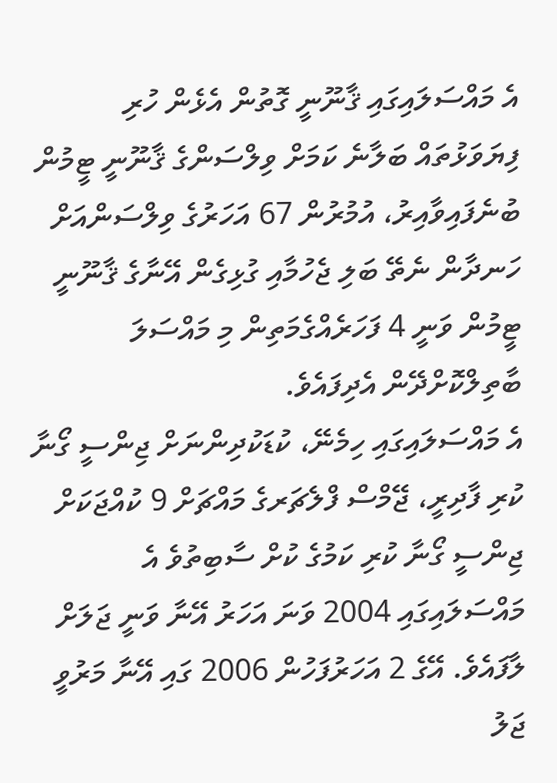އެ މައްސަލައިގައި ޤާނޫނީ ގޮތުން އެޅެން ހުރި ފިޔަވަޅުތައް ބަލާނެ ކަމަށް ވިލްސަންގެ ޤާނޫނީ ޓީމުން ބުނެފައިވާއިރު، އުމުރުން 67 އަހަރުގެ ވިލްސަންއަށް ހަނދާން ނެތޭ ބަލި ޖެހުމާއި ގުޅިގެން އޭނާގެ ޤާނޫނީ ޓީމުން ވަނީ 4 ފަހަރެއްގެމަތިން މި މައްސަލަ ބާތިލްކޮށްދޭން އެދިފައެވެ.
އެ މައްސަލައިގައި ހިމެނޭ، ކުޑަކުދިންނަށް ޖިންސީ ގޯނާ ކުރި ފާދިރީ، ޖޭމްސް ފްލެޗަރގެ މައްޗަށް 9 ކުއްޖަކަށް ޖިންސީ ގޯނާ ކުރި ކަމުގެ ކުށް ސާބިތުވެ އެ މައްސަލައިގައި 2004 ވަނަ އަހަރު އޭނާ ވަނީ ޖަލަށް ލާފައެވެ. އޭގެ 2 އަހަރުފަހުން 2006 ގައި އޭނާ މަރުވީ ޖަލު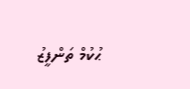ޙުކުމް ތަންފީޒު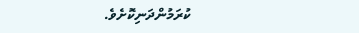ކުރަމުންދަނިކޮށެވެ.